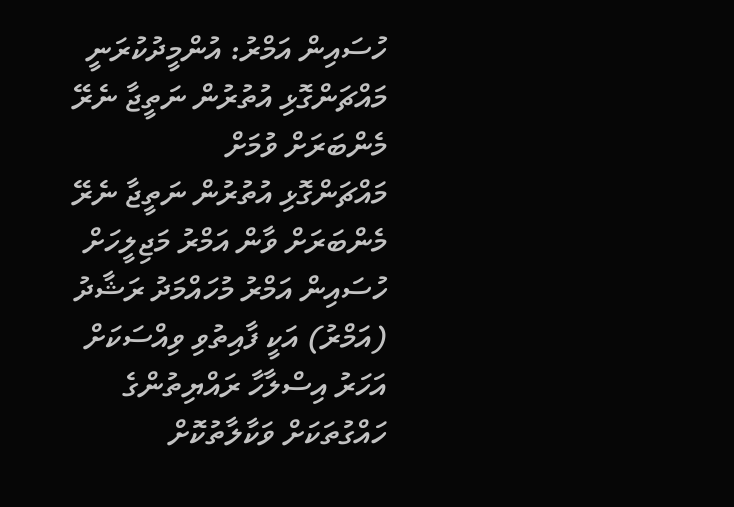ހުސައިން އަމްރު: އުންމީދުކުރަނީ މައްޗަންގޮޅި އުތުރުން ނަތީޖާ ނެރޭ މެންބަރަށް ވުމަށް
މައްޗަންގޮޅި އުތުރުން ނަތީޖާ ނެރޭ މެންބަރަށް ވާން އަމްރު މަޖިލީހަށް
ހުސައިން އަމްރު މުހައްމަދު ރަޝާދު (އަމްރު) އަކީ ފާއިތުވި ވިއްސަކަށް އަހަރު އިސްލާހާ ރައްޔިތުންގެ ހައްގުތަކަށް ވަކާލާތުކޮށް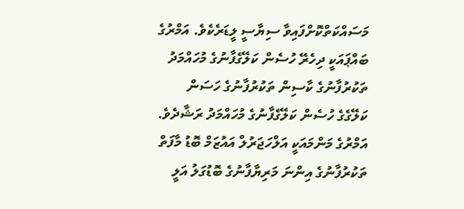މަސައްކަތްކޮށްފައިވާ ސިޔާސީ ލީޑަރެކެވެ. އަމްރުގެ ބައްޕައަކީ ދިހެރޭ ހުސެން ކަލޭގެފާނުގެ މުހައްމަދު ތަކުރުފާނުގެ ކާސިން ތަކުރުފާނުގެ ހަސަން ކަލޭގެގެ ހުސެން ކަލޭގެފާނުގެ މުހައްމަދު ރަޝާދެވެ. އަމްރުގެ މަންމައަކީ އަލްހަޖަރުލް އައުޒަމް ބޮޑު މާފަތް ތަކުރުފާނުގެ އިންނަ މަރިޔާފާނުގެ ބޮޑުގަލު އަލީ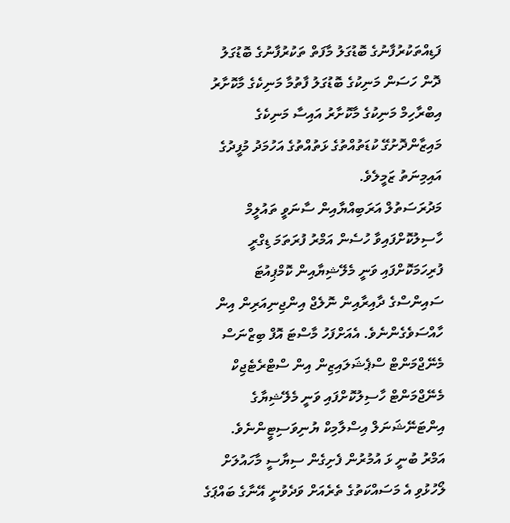ފަޑިއްތަކުރުފާނުގެ ބޮޑުގަލު މާފަތް ތަކުރުފާނުގެ ބޮޑުގަލު ދޮން ހަސަން މަނިކުގެ ބޮޑުގަލު ފާތުމާ މަނިކެގެ މާކޮށާރު އިބްރާހިމް މަނިކުގެ މާކޮށާރު އައިސާ މަނިކެގެ މައިޒާންދޮށުގޭ ކުޑަތުއްތުގެ ޅަތުއްތުގެ އަހުމަދު މުފީދުގެ އައިމިނަތު ޒަމީލެވެ.
މަދުރަސަތުލް އަރަބިއްޔާއިން ސާނަވީ ތައުލީމް ހާސިލުކޮށްފައިވާ ހުސެން އަމްރު ފުރަތަމަ ޑިގްރީ ފުރިހަމަކޮށްފައި ވަނީ މެލޭޝިޔާއިން ކޮމްޕިއުޓަ ސައިންސްގެ ދާއިރާއިން ނޮލެޖް އިންޖިނިއަރިން އިން ހާއްސަވެގެންނެވެ. އެއަށްފަހު މާސްޓަ އޮފް ބިޒްނަސް މެނޭޖްމަންޓް ސްޕެޝަލައިޒިން އިން ސްޓްރެޓެޖިކް މެނޭޖްމަންޓް ހާސިލުކޮށްފައި ވަނީ މެލޭޝިޔާގެ އިންޓަނޭޝަނަލް އިސްލާމިކް ޔުނިވަސިޓީންނެވެ.
އަމްރު ބުނީ ޅަ އުމުރުން ފެށިގެން ސިޔާސީ މާހައުލަށް ލޯހުޅުވި އެ މަސައްކަތުގެ ތެރެއަށް ވަދެވުނީ އޭނާގެ ބައްޕަގެ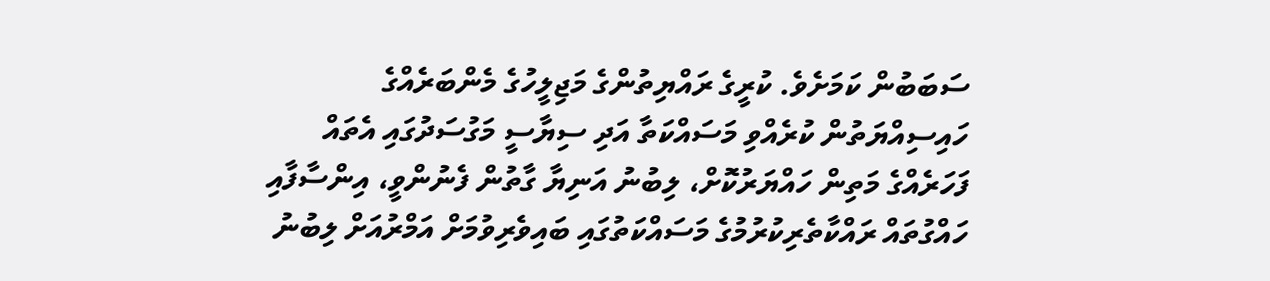ސަބަބުން ކަމަށެވެ. ކުރީގެ ރައްޔިތުންގެ މަޖިލީހުގެ މެންބަރެއްގެ ހައިސިއްޔަތުން ކުރެއްވި މަސައްކަތާ އަދި ސިޔާސީ މަގުސަދުގައި އެތައް ފަހަރެއްގެ މަތިން ހައްޔަރުކޮށް، ލިބުނު އަނިޔާ ގާތުން ފެނުންވީ، އިންސާފާއި ހައްގުތައް ރައްކާތެރިކުރުމުގެ މަސައްކަތުގައި ބައިވެރިވުމަށް އަމްރުއަށް ލިބުނު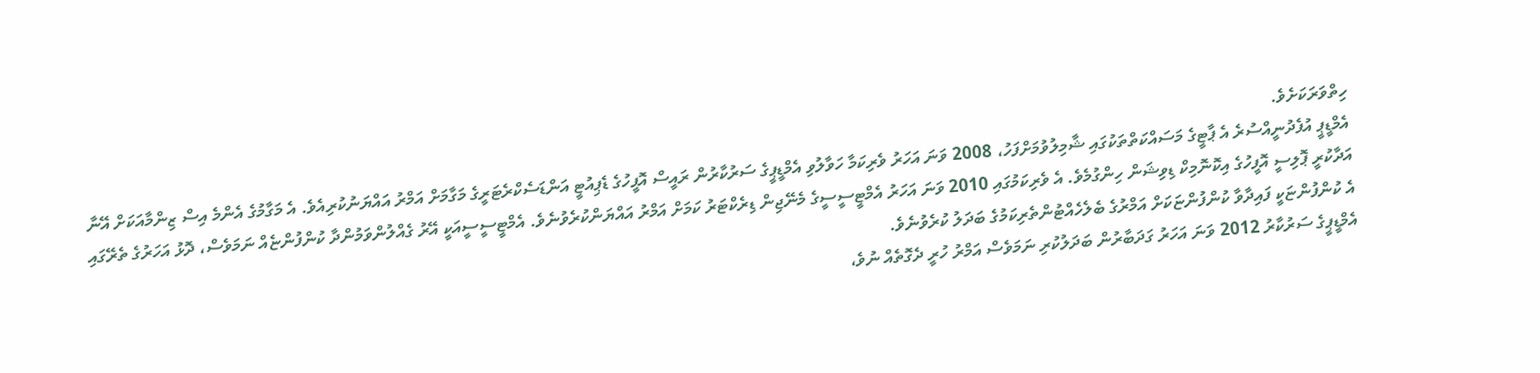ހިތްވަރަކަށެވެ.
އެމްޑީޕީ އުފެދުނީއްސުރެ އެ ޕާޓީގެ މަސައްކަތްތަކުގައި ޝާމިލުވުމަށްފަހު، 2008 ވަނަ އަހަރު ވެރިކަމާ ހަވާލުވި އެމްޑީޕީގެ ސަރުކާރުން ރައީސް އޮފީހުގެ ޑެޕިއުޓީ އަންޑަސެކްރެޓަރީގެ މަގާމަށް އަމްރު އައްޔަނުކުރިއެވެ. އެ މަގާމުގެ އެންމެ އިސް ޒިންމާއަކަށް އޭނާ އަދާކުރީ ޕޮލިސީ އޮފީހުގެ އިކޮނޮމިކް ޑިވިޝަން ހިންގުމެވެ. އެ ވެރިކަމުގައި 2010 ވަނަ އަހަރު އެމްޓީސީސީގެ މެނޭޖިން ޑިރެކްޓަރު ކަމަށް އަމްރު އައްޔަންކުރެވުނެވެ. އެމްޓީސީސީއަކީ އޭރު ގެއްލުންވަމުންދާ ކުންފުންޏެއް ނަމަވެސް، ދޮޅު އަހަރުގެ ތެރޭގައި އެ ކުންފުންޏަކީ ފައިދާވާ ކުންފުންޏަކަށް އަމްރުގެ ބެލެހެއްޓުންތެރިކަމުގެ ބަދަލު ކުރެވުނެވެ.
އެމްޑީޕީގެ ސަރުކާރު 2012 ވަނަ އަހަރު ގަދަބާރުން ބަދަލުކުރި ނަމަވެސް އަމްރު ހުރީ ދެގޮތެއް ނުވެ،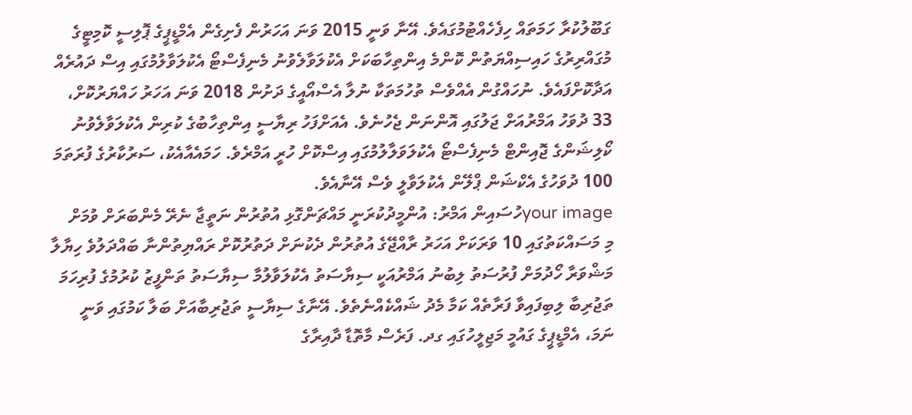ގަބޫލުކުރާ ހަމަތައް ހިފެހެއްޓުމުގައެވެ. އޭނާ ވަނީ 2015 ވަނަ އަހަރުން ފެށިގެން އެމްޑީޕީގެ ޕޮލިސީ ކޮމިޓީގެ މުގައްރިރުގެ ހައިސިއްޔަތުން ކޮންމެ އިންތިހާބަކަށް އެކުލަވާލެވުނު މެނިފެސްޓޯ އެކުލަވާލުމުގައި އިސް ދައުރެއް އަދާކޮށްފައެވެ. ނުހައްގުން އެއްވެސް ތުހުމަތަކާ ނުލާ އެސްއޯއީގެ ދަށުން 2018 ވަނަ އަހަރު ހައްޔަރުކޮށް، 33 ދުވަހު އަމްރުއަށް ޖަލުގައި އޮންނަން ޖެހުނެވެ. އެއަށްފަހު ރިޔާސީ އިންތިހާބުގެ ކުރިން އެކުލަވާލެވުނު ކޯލިޝަންގެ ޖޮއިންޓް މެނިފެސްޓޯ އެކުލަވަލާލުމުގައި އިސްކޮށް ހުރީ އަމްރެވެ. ހަމައެއާއެކު، ސަރުކާރުގެ ފުރަތަމަ 100 ދުވަހުގެ އެކްޝަން ޕްލޭން އެކުލަވާލީ ވެސް އޭނާއެވެ.
your imageހުސައިން އަމްރު: އުންމީދުކުރަނީ މައްޗަންގޮޅި އުތުރުން ނަތީޖާ ނެރޭ މެންބަރަށް ވުމަށް
މި މަސައްކަތުގައި 10 ވަރަކަށް އަހަރު ރާއްޖޭގެ އުތުރުން ދެކުނަށް ދަތުރުކޮށް ރައްޔިތުންނާ ބައްދަލުވެ ހިޔާލާ މަޝްވަރާ ހޯދުމަށް ފުރުސަތު ލިބުނު އަމްރުއަކީ ސިޔާސަތު އެކުލަވާލުމާ ސިޔާސަތު ތަންފީޒު ކުރުމުގެ ފުރިހަމަ ތަޖުރިބާ ލިބިފައިވާ ފަރާތެއް ކަމާ މެދު ޝައްކެއްނެތެވެ. އޭނާގެ ސިޔާސީ ތަޖުރިބާއަށް ބަލާ ކަމުގައި ވަނީ ނަމަ، އެމްޑީޕީގެ ގައުމީ މަޖިލީހުގައި ގދ. ފަރެސް މާތޮޑާ ދާއިރާގެ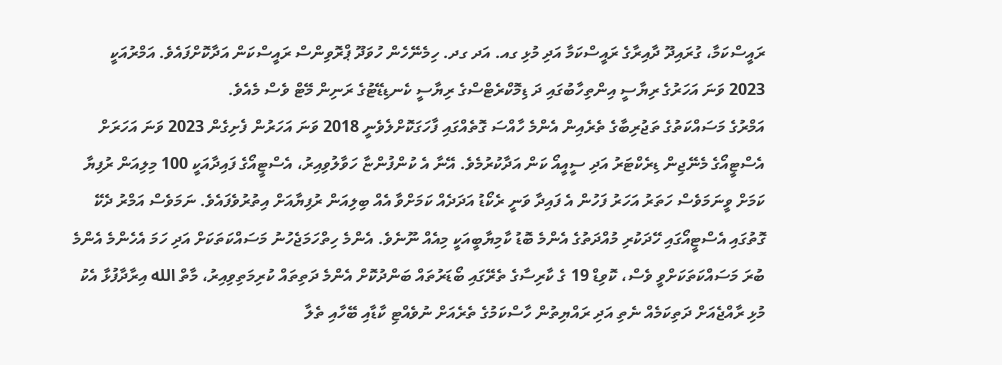ރައީސްކަމާ، ގުރައިދޫ ދާއިރާގެ ރައީސްކަމާ އަދި މުޅި ގއ. އަދ ގދ. ހިމެނޭހެން ހުވަދޫ ޕްރޮވިންސް ރައީސްކަން އަދާކޮށްފައެވެ. އަމްރުއަކީ 2023 ވަނަ އަހަރުގެ ރިޔާސީ އިންތިހާބުގައި ދަ ޑިމޮކްރެޓްސްގެ ރިޔާސީ ކެނޑިޑޭޓުގެ ރަނިން މޭޓް ވެސް މެއެވެ.
އަމްރުގެ މަސައްކަތުގެ ތަޖުރިބާގެ ތެރެއިން އެންމެ ހާއްސަ ގޮތެއްގައި ފާހަގަކޮށްލެވެނީ 2018 ވަނަ އަހަރުން ފެށިގެން 2023 ވަނަ އަހަރަށް އެސްޓީއޯގެ މެނޭޖިން ޑިރެކްޓަރު އަދި ސީއީއޯ ކަން އަދާކުރުމެވެ. އޭނާ އެ ކުންފުންޏާ ހަވާލުވިއިރު، އެސްޓީއޯގެ ފައިދާއަކީ 100 މިލިއަން ރުފިޔާ ކަމަށް ވީނަމަވެސް ހަތަރު އަހަރު ފަހުން އެ ފައިދާ ވަނީ ރެކޯޑު އަދަދެއް ކަމަށްވާ އެއް ބިލިއަން ރުފިޔާއަށް އިތުރުވެފައެވެ. ނަމަވެސް އަމްރު ދެކޭ ގޮތުގައި އެސްޓީއޯގައި ހޭދަކުރި މުއްދަތުގެ އެންމެ ބޮޑު ކާމިޔާބީއަކީ މިއެއް ނޫނެވެ. އެންމެ ހިތްހަމަޖެހުނު މަސައްކަތަކަށް އަދި ހަމަ އެހެންމެ އެންމެ ބުރަ މަސައްކަތަކަށްވީ ވެސް، ކޮވިޑް 19 ގެ ކާރިސާގެ ތެރޭގައި ބޯޑަރުތައް ބަންދުކޮށް އެންމެ ދަތިތައް ކުރިމަތިވިއިރު، މާތް الله އިރާދާފުޅާ އެކު މުޅި ރާއްޖެއަށް ދަތިކަމެއް ނެތި އަދި ރައްޔިތުން ހާސްކަމުގެ ތެރެއަށް ނުވެއްޓި ކާޑާއި ބޭހާއި ތެލާ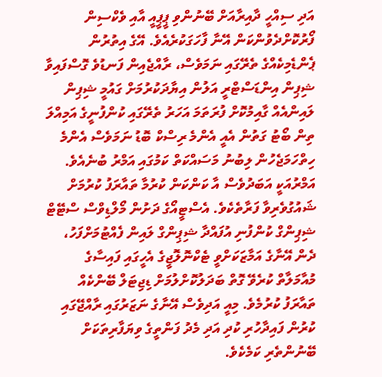އަދި ސިއްހީ ދާއިރާއަށް ބޭނުންވި ޕީޕީއީ އާއި ވެކްސިން ފޯރުކޮށްދެވުންކަން އޭނާ ފާހަގަކުރެއެވެ. އޭގެ އިތުރުން ޕެންޑެމިކެއްގެ ތެރޭގައި ނަމަވެސް، ރާއްޖެއިން ފަނޑުވެ ގޮސްފައިވާ ޝިޕިން އިންޑަސްޓްރީ އަލުން އިޔާދަކުރުމަށް ގައުމީ ޝިޕިން ލައިންއެއް ގާއިމުކޮށް ފުރަތަމަ އަހަރު ތެރޭގައި ކުންފުނީގެ އަމިއްލަ ތިން ބޯޓު ގަތުން އެއީ އެންމެ ރިސްކް ބޮޑު ނަމަވެސް އެންމެ ހިތްހަމަޖެހުން ލިބުނު މަސައްކަތް ކަމުގައި އަމްރު ބުނެއެވެ.
އަމްރުއަކީ އަބަދުވެސް އާ ކަންކަން ކުރުމާ ތައާރަފު ކުރުމަށް ޝައުގުވެރިވާ ފަރާތެކެވެ. އެސްޓީއޯގެ ދަށުން މޯލްޑިވްސް ސްޓޭޓް ޝިޕިންގް ކުންފުނި އުފައްދާ ޝިޕިންގް ލައިން ފެއްޓުމަށްފަހު، ދެން އޭނާގެ އަމާޒަކަށްވީ ޓެކްނޮލޮޖީގެ އެހީގައި ފައިސާގެ މުއާމަލާތް ކުރެވޭ ގޮތް ބަދަލުކޮށްލުމަށް ޑިޖިޓަލް ބޭންކެއް ތައާރަފު ކުރުމެވެ. މިއީ އަދިވެސް އޭނާގެ ނަޒަރުގައި ރާއްޖޭގައި ކުރުން ފައިދާހުރި ކުދި އަދި މެދު ފަންތީގެ ވިޔަފާރިތަކަށް ބޭނުންތެރި ކަމެކެވެ.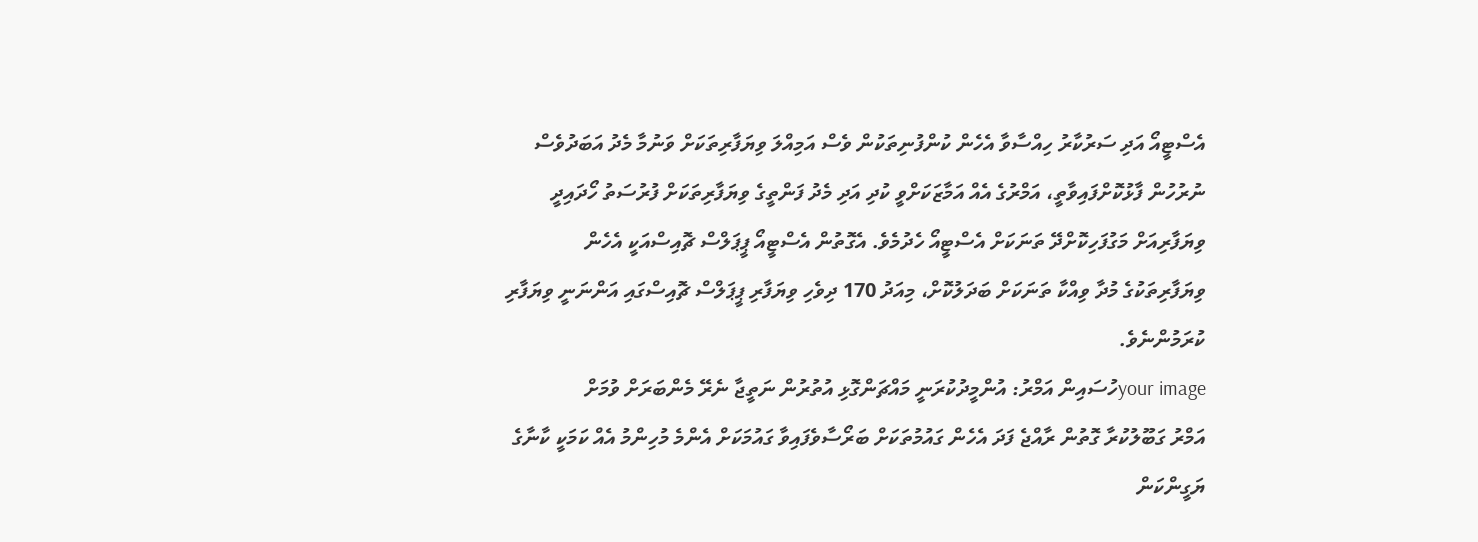އެސްޓީއޯ އަދި ސަރުކާރު ހިއްސާވާ އެހެން ކުންފުނިތަކުން ވެސް އަމިއްލަ ވިޔަފާރިތަކަށް ވަނުމާ މެދު އަބަދުވެސް ނުރުހުން ފާޅުކޮށްފައިވާތީ، އަމްރުގެ އެއް އަމާޒަކަށްވީ ކުދި އަދި މެދު ފަންތީގެ ވިޔަފާރިތަކަށް ފުރުސަތު ހޯދައިދީ ވިޔަފާރިއަށް މަގުފަހިކޮށްދޭ ތަނަކަށް އެސްޓީއޯ ހެދުމެވެ. އެގޮތުން އެސްޓީއޯ ޕީޕަލްސް ޗޮއިސްއަކީ އެހެން ވިޔަފާރިތަކުގެ މުދާ ވިއްކާ ތަނަކަށް ބަދަލުކޮށް، މިއަދު 170 ދިވެހި ވިޔަފާރި ޕީޕަލްސް ޗޮއިސްގައި އަންނަނީ ވިޔަފާރި ކުރަމުންނެވެ.
your imageހުސައިން އަމްރު: އުންމީދުކުރަނީ މައްޗަންގޮޅި އުތުރުން ނަތީޖާ ނެރޭ މެންބަރަށް ވުމަށް
އަމްރު ގަބޫލުކުރާ ގޮތުން ރާއްޖެ ފަދަ އެހެން ގައުމުތަކަށް ބަރޯސާވެފައިވާ ގައުމަކަށް އެންމެ މުހިންމު އެއް ކަމަކީ ކާނާގެ ޔަގީންކަން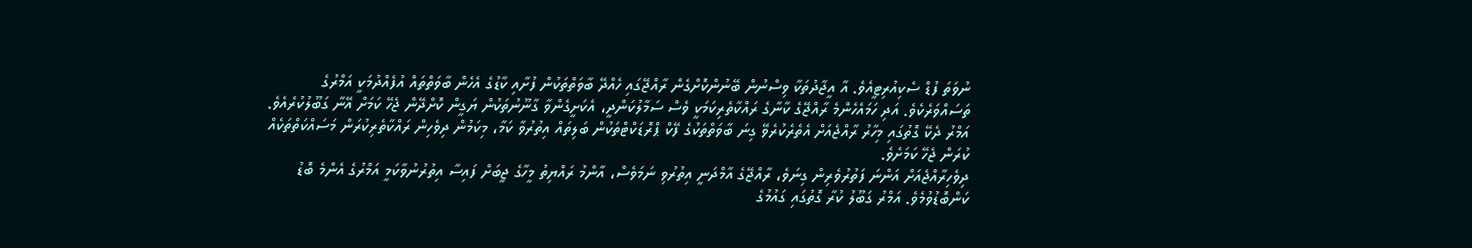ނުވަތަ ފުޑް ސެކިއުރިޓީއެވެ. އާ އީޖާދުތަކާ ވިސްނުން ބޭނުންކޮށްގެން ރާއްޖޭގައި ހެއްދޭ ބާވަތްތަކުން ފުށާއި ކާޑުގެ އެހެން ބާވަތްތައް އުފެއްދުމަކީ އަމްރުގެ ތަސައްވަރެކެވެ. އަދި ހަމައެހެންމެ ރާއްޖޭގެ ކާނާގެ ރައްކާތެރިކަމަކީ ވެސް ސަމާލުކަންދީ، އެކަށީގެންވާ ގާނޫނުތަކުން ޔަގީން ކޮށްދޭން ޖެހޭ ކަމަށް އޭނާ ގަބޫލުކުރެއެވެ. އަމްރު ދެކޭ ގޮތުގައި މިހާރު ރާއްޖެއަށް އެތެރެކުރެވޭ ގިނަ ބާވަތްތަކުގެ ފޭކް ޕްރޮޑަކްޓްތަކުން ބަލިތައް އިތުރުވާ ކަމާ، މިކަމުން ދިވެހިން ރައްކާތެރިކުރަން މަސައްކަތްތަކެއް ކުރަން ޖެހޭ ކަމަށެވެ.
ދިވެހިރާއްޖެއަށް އަންނަ ފަތުރުވެރިން ގިނަވެ، ރާއްޖޭގެ އާމްދަނީ އިތުރުވި ނަމަވެސް، އާންމު ރައްޔިތު މީހާގެ ޖީބަށް ފައިސާ އިތުރުނުވާކަމީ އަމްރުގެ އެންމެ ބޮޑު ކަންބޮޑުވުމެވެ. އަމްރު ގަބޫލު ކުރާ ގޮތުގައި ގައުމުގެ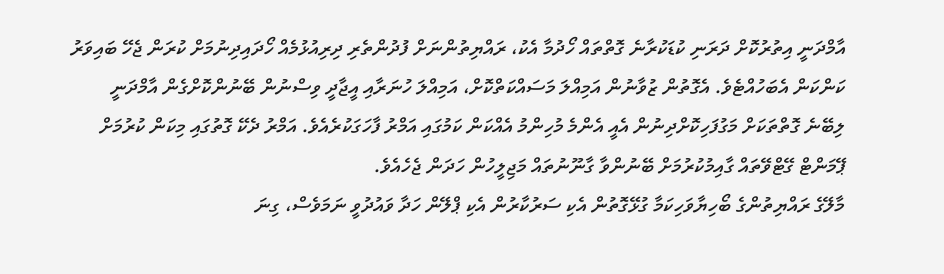އާމްދަނީ އިތުރުކޮށް ދަރަނި ކުޑަކުރާނެ ގޮތްތައް ހޯދުމާ އެކު، ރައްޔިތުންނަށް ފުދުންތެރި ދިރިއުޅުމެއް ހޯދައިދިނުމަށް ކުރަން ޖެހޭ ބައިވަރު ކަންކަން އެބަހުއްޓެވެ. އެގޮތުން ޒުވާނުން އަމިއްލަ މަސައްކަތްކޮށް، އަމިއްލަ ހުނަރާއި އީޖާދީ ވިސްނުން ބޭނުންކޮށްގެން އާމްދަނީ ލިބޭނެ ގޮތްތަކަށް މަގުފަހިކޮށްދިނުން އެއީ އެންމެ މުހިންމު އެއްކަން ކަމުގައި އަމްރު ފާހަގަކުރެއެވެ. އަމްރު ދެކޭ ގޮތުގައި މިކަން ކުރުމަށް ޕޭމަންޓް ގޭޓްވޭތައް ގާއިމުކުރުމަށް ބޭނުންވާ ގާނޫނުތައް މަޖިލީހުން ހަދަން ޖެހެއެވެ.
މާލޭގެ ރައްޔިތުންގެ ބޯހިޔާވަހިކަމާ ގުޅޭގޮތުން އެކި ސަރުކާރުން އެކި ޕްލޭން ހަދާ ވައުދުވީ ނަމަވެސް، ގިނަ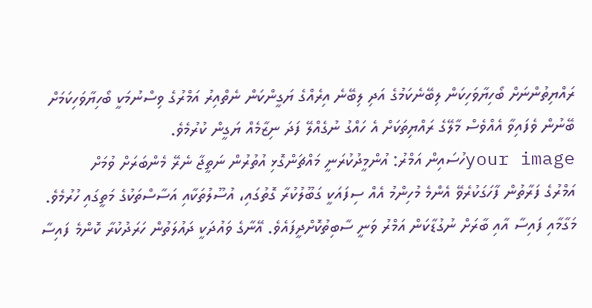ރައްޔިތުންނަށް ބޯހިޔާވަހިކަން ލިބޭނެކަމުގެ އަދި ލިބޭނެ އިރެއްގެ ޔަގީންކަން ނެތްއިރު އަމްރުގެ ވިސްނުމަކީ ބޯހިޔާވަހިކަމަށް ބޭނުން ވެފައިވާ އެއްވެސް މާލޭގެ ރައްޔިތަކަށް އެ ހައްގު ނުގެއްލޭ ފަދަ ނިޒާމެއް ޔަގީން ކުރުމެވެ.
your imageހުސައިން އަމްރު: އުންމީދުކުރަނީ މައްޗަންގޮޅި އުތުރުން ނަތީޖާ ނެރޭ މެންބަރަށް ވުމަށް
އަމްރުގެ ފަރާތުން ފާހަގަކުރެވޭ އެންމެ މުހިންމު އެއް ސިފައަކީ ގަބޫލުކުރާ ގޮތުގައި، އުސޫލުތަކާއި އަސާސްތަކުގެ މަތީގައި ހުރުމެވެ. މަގާމާއި ފައިސާ އާއި ބާރަށް ނުގުޑާކަން އަމްރު ވަނީ ސާބިތުކޮށްދީފައެވެ. އޭނާގެ ވައުދަކީ ދައުލަތުން ހަރަދުކުރާ ކޮންމެ ފައިސާ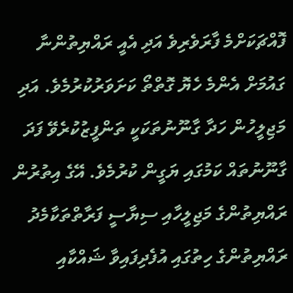ފޮއްޗަކަށްމެ ފާރަވެރިވެ އަދި އެއީ ރައްޔިތުންނާ ގައުމަށް އެންމެ ހެޔޮ ގޮތްތޯ ކަށަވަރުކުރުމެވެ. އަދި މަޖިލީހުން ހަދާ ގާނޫނުތަކަކީ ތަންފީޒުކުރެވޭ ފަދަ ގާނޫނުތައް ކަމުގައި ޔަގީން ކުރުމެވެ. އޭގެ އިތުރުން ރައްޔިތުންގެ މަޖިލީހާއި ސިޔާސީ ފަރާތްތަކާމެދު ރައްޔިތުންގެ ހިތުގައި އުފެދިފައިވާ ޝައްކާއި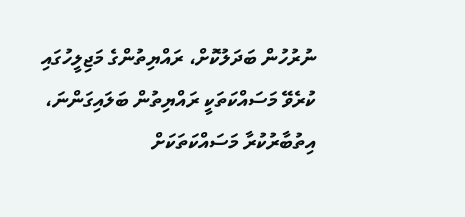ނުރުހުން ބަދަލުކޮށް، ރައްޔިތުންގެ މަޖިލީހުގައި ކުރެވޭ މަސައްކަތަކީ ރައްޔިތުން ބަލައިގަންނަ، އިތުބާރުކުރާ މަސައްކަތަކަށް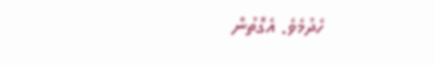ހެދުމެވެ. އެގޮތުން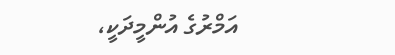އަމްރުގެ އުންމީދަކީ،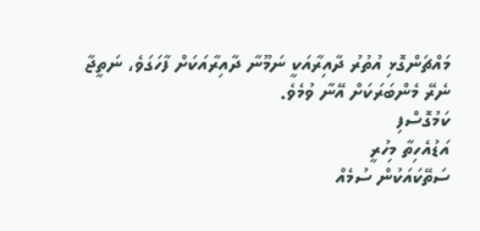މައްޗަންގޮޅި އުތުރު ދާއިރާއަކީ ނަމޫނާ ދާއިރާއަކަށް ފާހަގަވެ، ނަތީޖާ ނެރޭ މެންބަރަކަށް އޭނާ ވުމެވެ.
ކަމުގޮސްފި
އަޑުއެހިތާ މިހުރީ
ސަތޭކައަކުން ސުމެއް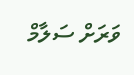ވަރަށް ސަލާމް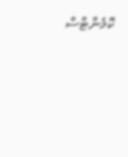ކޮމެންޓްސް